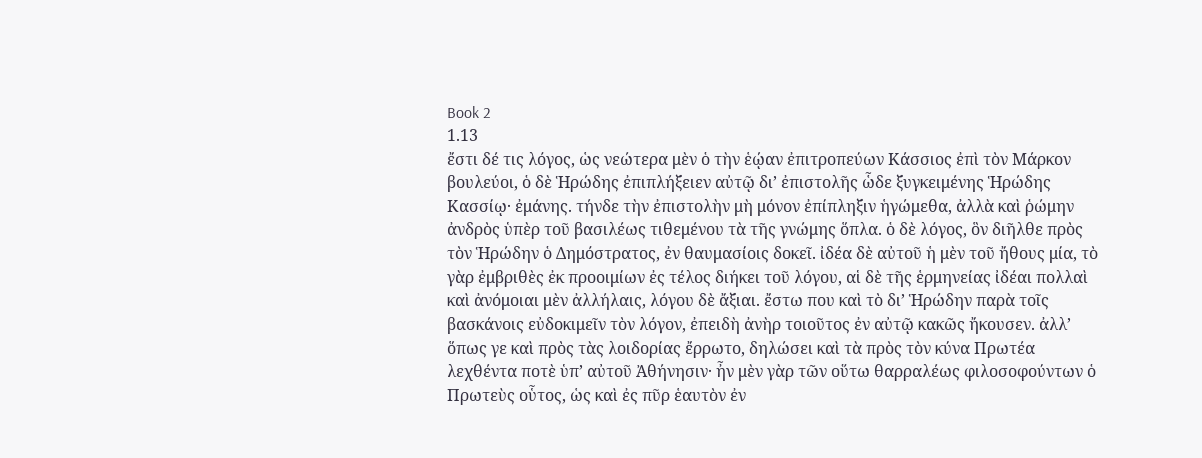Book 2
1.13
ἔστι δέ τις λόγος, ὡς νεώτερα μὲν ὁ τὴν ἑῴαν ἐπιτροπεύων Κάσσιος ἐπὶ τὸν Μάρκον βουλεύοι, ὁ δὲ Ἡρώδης ἐπιπλήξειεν αὐτῷ διʼ ἐπιστολῆς ὧδε ξυγκειμένης Ἡρώδης Κασσίῳ· ἐμάνης. τήνδε τὴν ἐπιστολὴν μὴ μόνον ἐπίπληξιν ἡγώμεθα, ἀλλὰ καὶ ῥώμην ἀνδρὸς ὑπὲρ τοῦ βασιλέως τιθεμένου τὰ τῆς γνώμης ὅπλα. ὁ δὲ λόγος, ὃν διῆλθε πρὸς τὸν Ἡρώδην ὁ Δημόστρατος, ἐν θαυμασίοις δοκεῖ. ἰδέα δὲ αὐτοῦ ἡ μὲν τοῦ ἤθους μία, τὸ γὰρ ἐμβριθὲς ἐκ προοιμίων ἐς τέλος διήκει τοῦ λόγου, αἱ δὲ τῆς ἑρμηνείας ἰδέαι πολλαὶ καὶ ἀνόμοιαι μὲν ἀλλήλαις, λόγου δὲ ἄξιαι. ἔστω που καὶ τὸ διʼ Ἡρώδην παρὰ τοῖς βασκάνοις εὐδοκιμεῖν τὸν λόγον, ἐπειδὴ ἀνὴρ τοιοῦτος ἐν αὐτῷ κακῶς ἤκουσεν. ἀλλʼ ὅπως γε καὶ πρὸς τὰς λοιδορίας ἔρρωτο, δηλώσει καὶ τὰ πρὸς τὸν κύνα Πρωτέα λεχθέντα ποτὲ ὑπʼ αὐτοῦ Ἀθήνησιν· ἦν μὲν γὰρ τῶν οὕτω θαρραλέως φιλοσοφούντων ὁ Πρωτεὺς οὗτος, ὡς καὶ ἐς πῦρ ἑαυτὸν ἐν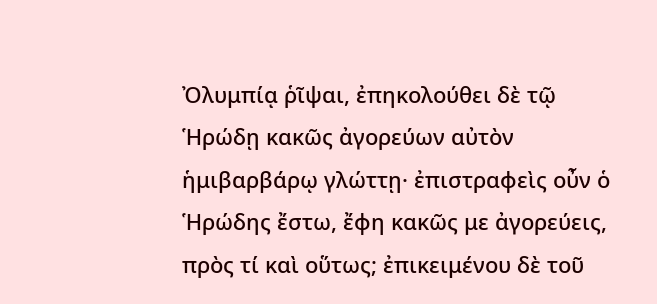Ὀλυμπίᾳ ῥῖψαι, ἐπηκολούθει δὲ τῷ Ἡρώδῃ κακῶς ἀγορεύων αὐτὸν ἡμιβαρβάρῳ γλώττῃ· ἐπιστραφεὶς οὖν ὁ Ἡρώδης ἔστω, ἔφη κακῶς με ἀγορεύεις, πρὸς τί καὶ οὕτως; ἐπικειμένου δὲ τοῦ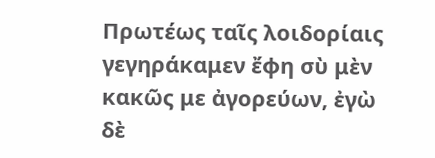Πρωτέως ταῖς λοιδορίαις γεγηράκαμεν ἔφη σὺ μὲν κακῶς με ἀγορεύων, ἐγὼ δὲ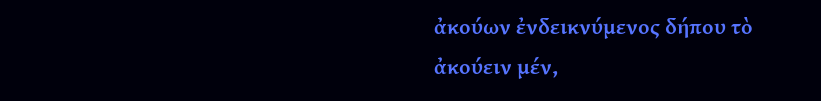ἀκούων ἐνδεικνύμενος δήπου τὸ ἀκούειν μέν,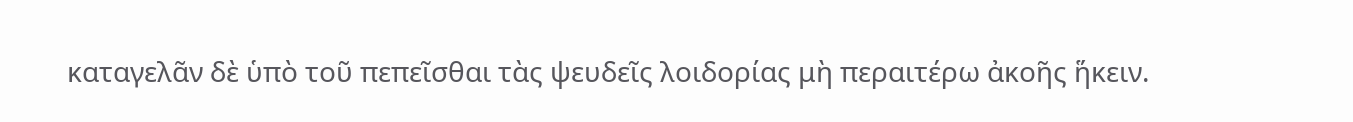καταγελᾶν δὲ ὑπὸ τοῦ πεπεῖσθαι τὰς ψευδεῖς λοιδορίας μὴ περαιτέρω ἀκοῆς ἥκειν.